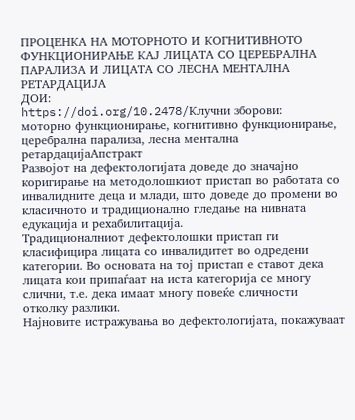ПРОЦЕНКА НА МОТОРНОТО И КОГНИТИВНОТО ФУНКЦИОНИРАЊЕ КАЈ ЛИЦАТА СО ЦЕРЕБРАЛНА ПАРАЛИЗА И ЛИЦАТА СО ЛЕСНА МЕНТАЛНА РЕТАРДАЦИЈА
ДОИ:
https://doi.org/10.2478/Клучни зборови:
моторно функционирање, когнитивно функционирање, церебрална парализа, лесна ментална ретардацијаАпстракт
Развојот на дефектологијата доведе до значајно коригирање на методолошкиот пристап во работата со инвалидните деца и млади, што доведе до промени во класичното и традиционално гледање на нивната едукација и рехабилитација.
Традиционалниот дефектолошки пристап ги класифицира лицата со инвалидитет во одредени категории. Во основата на тој пристап е ставот дека лицата кои припаѓаат на иста категорија се многу слични, т.е. дека имаат многу повеќе сличности отколку разлики.
Најновите истражувања во дефектологијата, покажуваат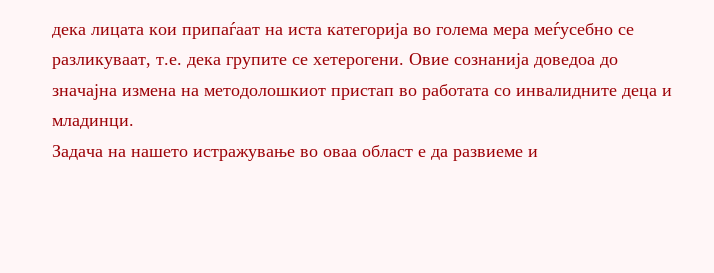дека лицата кои припаѓаат на иста категорија во голема мера меѓусебно се разликуваат, т.е. дека групите се хетерогени. Овие сознанија доведоа до значајна измена на методолошкиот пристап во работата со инвалидните деца и младинци.
Задача на нашето истражување во оваа област е да развиеме и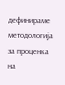дефинираме методологија за проценка на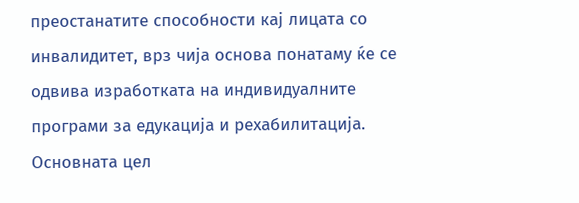преостанатите способности кај лицата со инвалидитет, врз чија основа понатаму ќе се одвива изработката на индивидуалните програми за едукација и рехабилитација.
Основната цел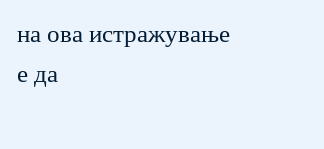на ова истражување е да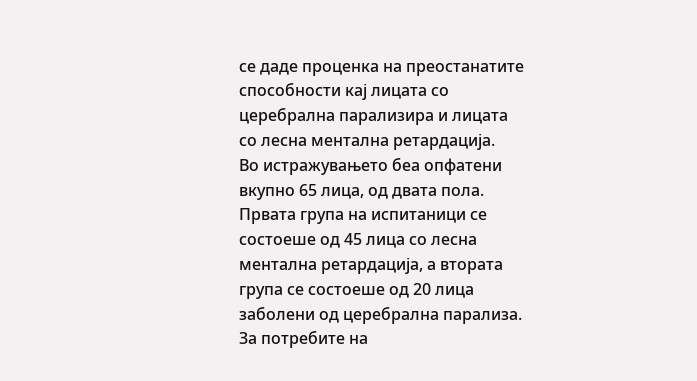се даде проценка на преостанатите способности кај лицата со церебрална парализира и лицата со лесна ментална ретардација.
Во истражувањето беа опфатени вкупно 65 лица, од двата пола. Првата група на испитаници се состоеше од 45 лица со лесна ментална ретардација, а втората група се состоеше од 20 лица заболени од церебрална парализа.
За потребите на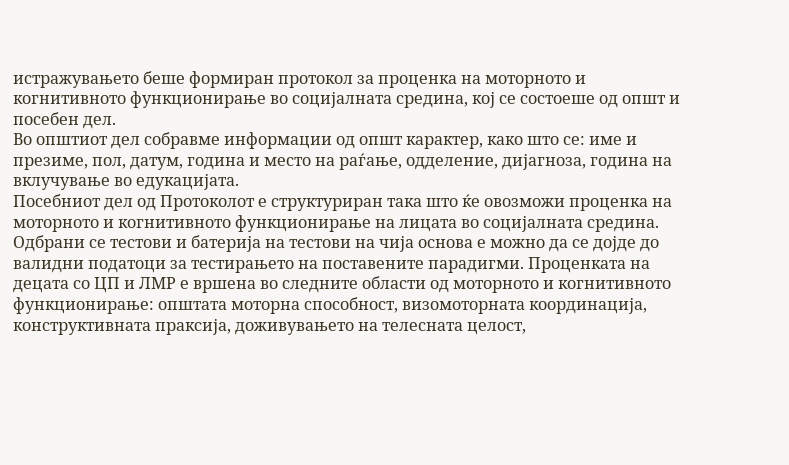истражувањето беше формиран протокол за проценка на моторното и когнитивното функционирање во социјалната средина, кој се состоеше од општ и посебен дел.
Во општиот дел собравме информации од општ карактер, како што се: име и презиме, пол, датум, година и место на раѓање, одделение, дијагноза, година на вклучување во едукацијата.
Посебниот дел од Протоколот е структуриран така што ќе овозможи проценка на моторното и когнитивното функционирање на лицата во социјалната средина. Одбрани се тестови и батерија на тестови на чија основа е можно да се дојде до валидни податоци за тестирањето на поставените парадигми. Проценката на децата со ЦП и ЛМР е вршена во следните области од моторното и когнитивното функционирање: општата моторна способност, визомоторната координација, конструктивната праксија, доживувањето на телесната целост,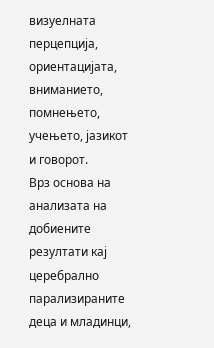визуелната перцепција, ориентацијата, вниманието, помнењето, учењето, јазикот и говорот.
Врз основа на анализата на добиените резултати кај церебрално парализираните деца и младинци,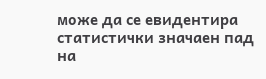може да се евидентира статистички значаен пад на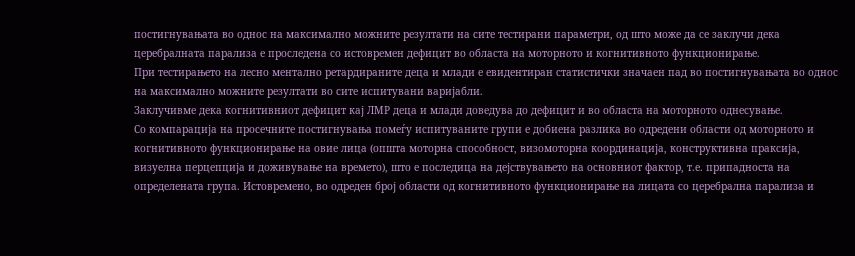постигнувањата во однос на максимално можните резултати на сите тестирани параметри, од што може да се заклучи дека церебралната парализа е проследена со истовремен дефицит во областа на моторното и когнитивното функционирање.
При тестирањето на лесно ментално ретардираните деца и млади е евидентиран статистички значаен пад во постигнувањата во однос на максимално можните резултати во сите испитувани варијабли.
Заклучивме дека когнитивниот дефицит кај ЛМР деца и млади доведува до дефицит и во областа на моторното однесување.
Со компарација на просечните постигнувања помеѓу испитуваните групи е добиена разлика во одредени области од моторното и когнитивното функционирање на овие лица (општа моторна способност, визомоторна координација, конструктивна праксија, визуелна перцепција и доживување на времето), што е последица на дејствувањето на основниот фактор, т.е. припадноста на определената група. Истовремено, во одреден број области од когнитивното функционирање на лицата со церебрална парализа и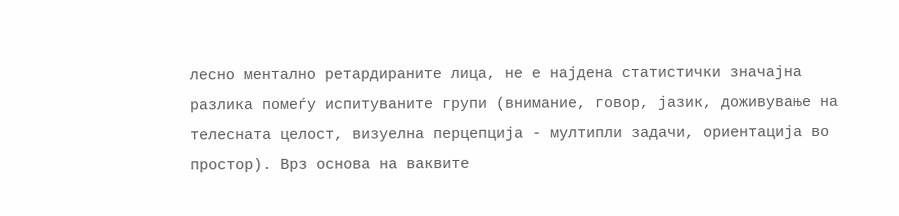лесно ментално ретардираните лица, не е најдена статистички значајна разлика помеѓу испитуваните групи (внимание, говор, јазик, доживување на телесната целост, визуелна перцепција - мултипли задачи, ориентација во простор). Врз основа на ваквите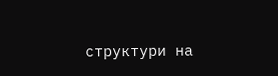структури на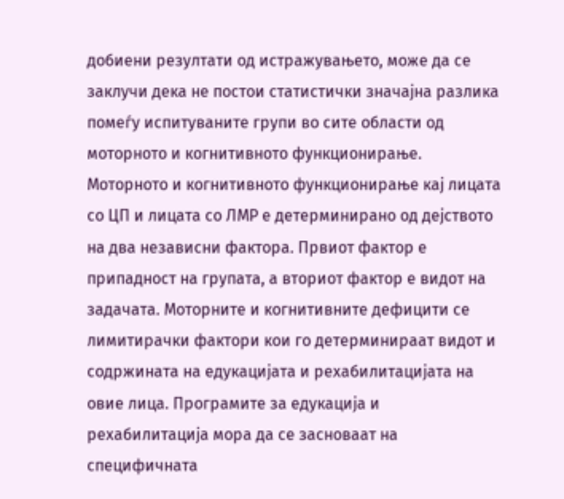добиени резултати од истражувањето, може да се заклучи дека не постои статистички значајна разлика помеѓу испитуваните групи во сите области од моторното и когнитивното функционирање. Моторното и когнитивното функционирање кај лицата со ЦП и лицата со ЛМР е детерминирано од дејството на два независни фактора. Првиот фактор е припадност на групата, а вториот фактор е видот на задачата. Моторните и когнитивните дефицити се лимитирачки фактори кои го детерминираат видот и содржината на едукацијата и рехабилитацијата на овие лица. Програмите за едукација и рехабилитација мора да се засноваат на специфичната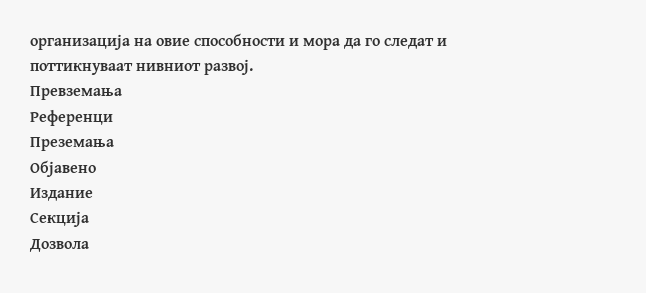организација на овие способности и мора да го следат и поттикнуваат нивниот развој.
Превземања
Референци
Преземања
Објавено
Издание
Секција
Дозвола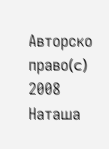Авторско право(c) 2008 Наташа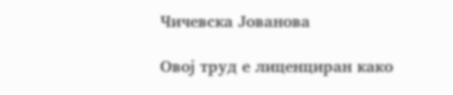Чичевска Јованова

Овој труд е лиценциран како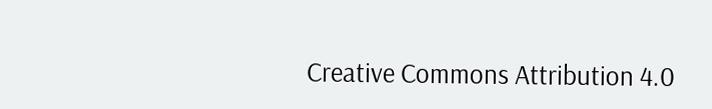Creative Commons Attribution 4.0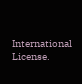International License.